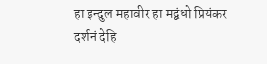हा इन्दुल महावीर हा मद्बंधो प्रियंकर
दर्शनं देहि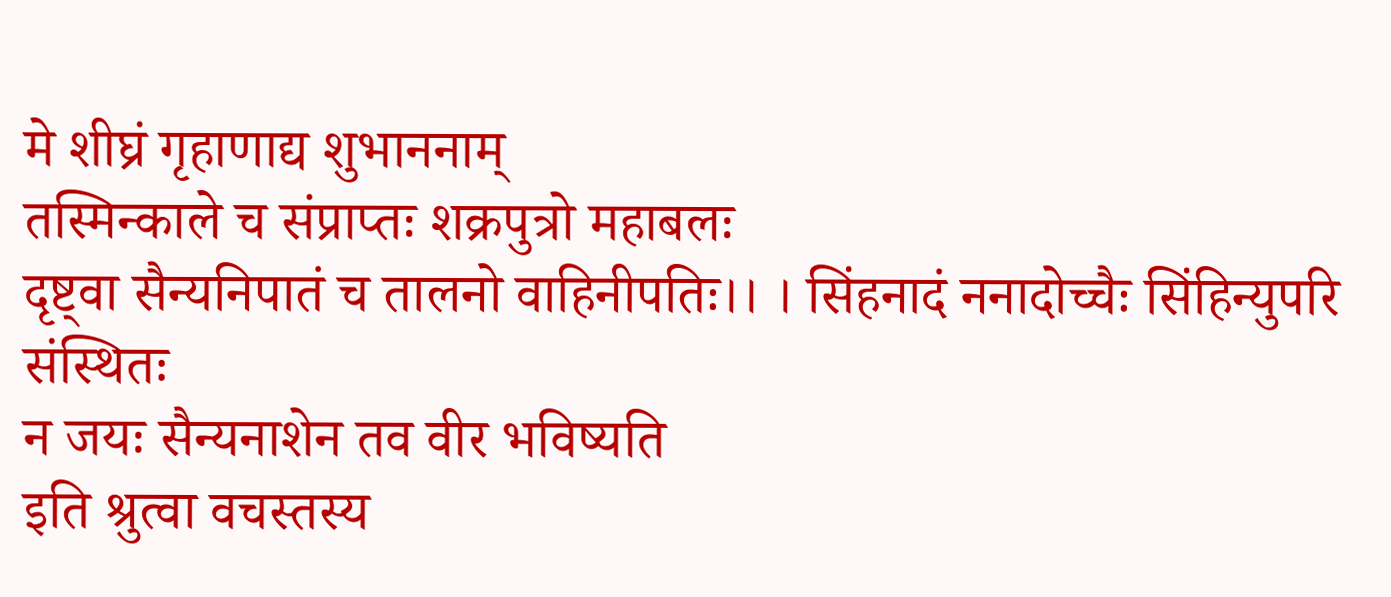मे शीघ्रं गृहाणाद्य शुभाननाम्
तस्मिन्काले च संप्राप्तः शक्रपुत्रो महाबलः
दृष्ट्वा सैन्यनिपातं च तालनो वाहिनीपतिः।। । सिंहनादं ननादोच्चैः सिंहिन्युपरि संस्थितः
न जयः सैन्यनाशेन तव वीर भविष्यति
इति श्रुत्वा वचस्तस्य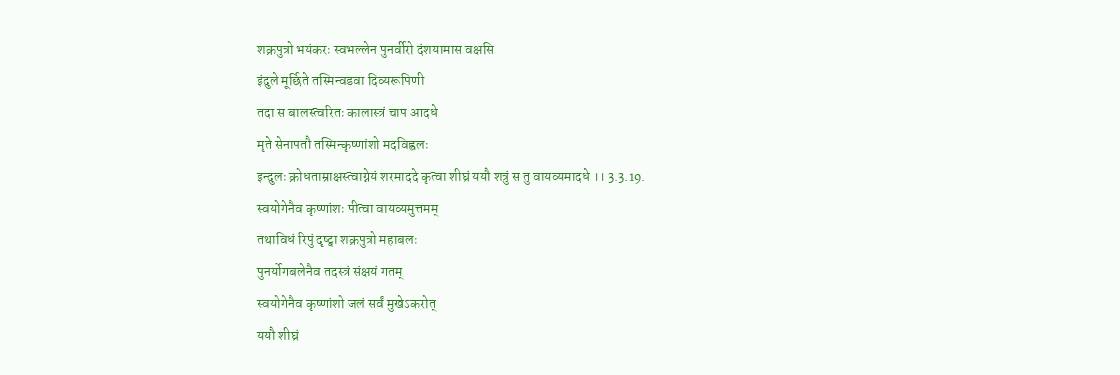शक्रपुत्रो भयंकरः स्वभल्लेन पुनर्वीरो दंशयामास वक्षसि
इंदुले मूर्छिते तस्मिन्वडवा दिव्यरूपिणी
तदा स बालस्त्वरितः कालास्त्रं चाप आदधे
मृते सेनापतौ तस्मिन्कृष्णांशो मदविह्वलः
इन्दुलः क्रोधताम्राक्षस्त्वाग्नेयं शरमाददे कृत्वा शीघ्रं ययौ शत्रुं स तु वायव्यमादधे ।। 3.3.19.
स्वयोगेनैव कृष्णांशः पीत्वा वायव्यमुत्तमम्
तथाविधं रिपुं दृष्ट्वा शक्रपुत्रो महाबलः
पुनर्योगबलेनैव तदस्त्रं संक्षयं गतम्
स्वयोगेनैव कृष्णांशो जलं सर्वं मुखेऽकरोत्
ययौ शीघ्रं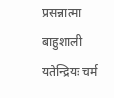प्रसन्नात्मा बाहुशाली यतेन्द्रियः चर्म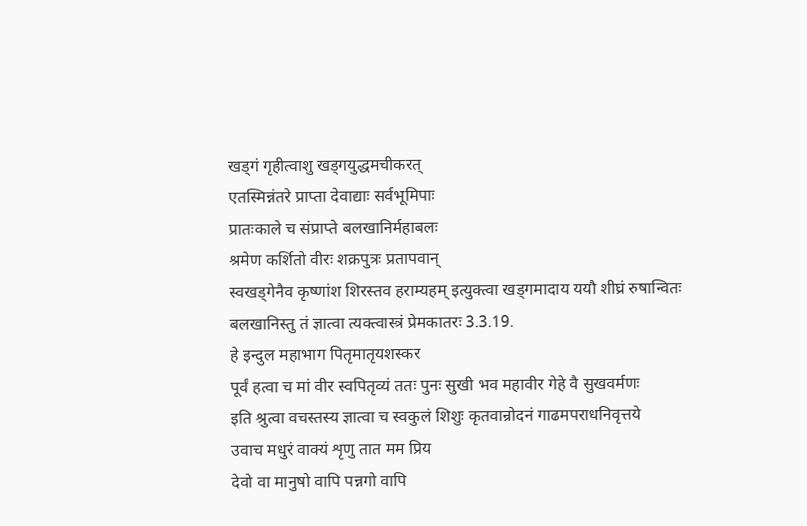खड्गं गृहीत्वाशु खड्गयुद्धमचीकरत्
एतस्मिन्नंतरे प्राप्ता देवाद्याः सर्वभूमिपाः
प्रातःकाले च संप्राप्ते बलखानिर्महाबलः
श्रमेण कर्शितो वीरः शक्रपुत्रः प्रतापवान्
स्वखड्गेनैव कृष्णांश शिरस्तव हराम्यहम् इत्युक्त्वा खड्गमादाय ययौ शीघ्रं रुषान्वितः
बलखानिस्तु तं ज्ञात्वा त्यक्त्वास्त्रं प्रेमकातरः 3.3.19.
हे इन्दुल महाभाग पितृमातृयशस्कर
पूर्वं हत्वा च मां वीर स्वपितृव्यं ततः पुनः सुखी भव महावीर गेहे वै सुखवर्मणः
इति श्रुत्वा वचस्तस्य ज्ञात्वा च स्वकुलं शिशुः कृतवान्रोदनं गाढमपराधनिवृत्तये
उवाच मधुरं वाक्यं शृणु तात मम प्रिय
देवो वा मानुषो वापि पन्नगो वापि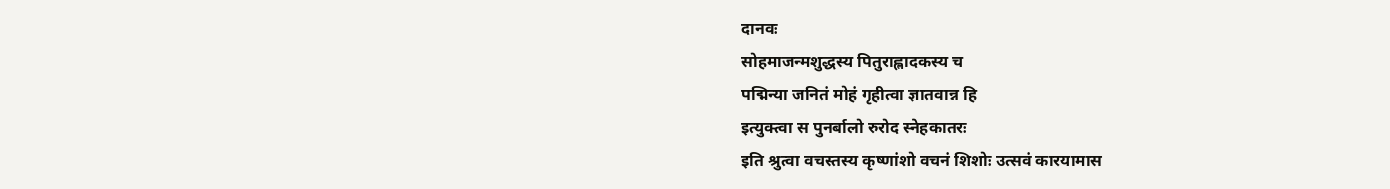दानवः
सोहमाजन्मशुद्धस्य पितुराह्लादकस्य च
पद्मिन्या जनितं मोहं गृहीत्वा ज्ञातवान्न हि
इत्युक्त्वा स पुनर्बालो रुरोद स्नेहकातरः
इति श्रुत्वा वचस्तस्य कृष्णांशो वचनं शिशोः उत्सवं कारयामास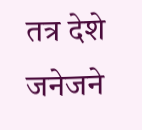तत्र देशे जनेजने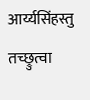आर्य्यसिंहस्तु तच्छ्रुत्वा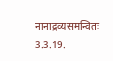नानाद्रव्यसमन्वितः 3.3.19.